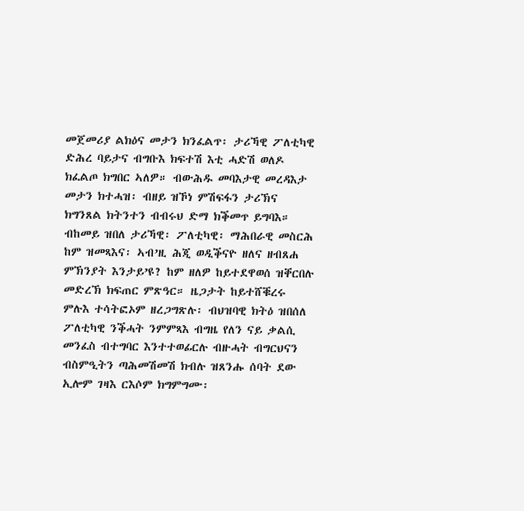መጀመሪያ ልክዕና መታን ክንፈልጥ፡ ታሪኻዊ ፖለቲካዊ ድሕረ ባይታና ብግቡእ ክፍተሽ እቲ ሓድሽ ወለዶ ክፈልጦ ክግበር ኣለዎ። ብውሕዱ መባእታዊ መረዳእታ መታን ክተሓዝ፡ ብዘይ ዝኾነ ምሽፍፋን ታሪኽና ክግንጸል ክትንተን ብብሩህ ድማ ክቕመጥ ይግባእ። ብከመይ ዝበለ ታሪኻዊ፡ ፖለቲካዊ፡ ማሕበራዊ መስርሕ ከም ዝመጻእና፡ ኣብ’ዚ ሕጂ ወዲቕናዮ ዘለና ዘብጸሐ ምኽንያት እንታይ’ዩ? ከም ዘለዎ ከይተደዋወሰ ዝቐርበሉ መድረኽ ክፍጠር ምጽዓር። ዜጋታት ከይተሸቑረሩ ምሉእ ተሳትፎኦም ዘረጋግጽሉ፡ ብህዝባዊ ክትዕ ዝበሰለ ፖለቲካዊ ንቕሓት ንምምጻእ ብግዜ የለን ናይ ቃልሲ መንፈስ ብተግባር እንተተወፊርሉ ብዙሓት ብግርህናን ብስምዒትን ጣሕመሽመሽ ክብሉ ዝጸንሑ ሰባት ደው ኢሎም ገዛእ ርእሶም ክግምግሙ፡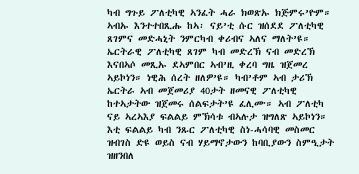ካብ ግጉይ ፖለቲካዊ ኣንፈት ሓራ ክወጽኡ ክጅምሩ’ዮም። ኣብኡ እንተተበጺሑ ከኣ፡ ናይ’ቲ ሱር ዝሰደደ ፖለቲካዊ ጸገምና መድሓኒት ንምርካብ ቀሪብና ኣለና ማለት’ዩ።
ኤርትራዊ ፖለቲካዊ ጸገም ካብ መድረኽ ናብ መድረኽ እናበኣሶ መጺኡ ደኣምበር ኣብ’ዚ ቀረባ ግዜ ዝጀመረ ኣይኮነን። ነዊሕ ሰረት ዘለዎ’ዩ። ካብ’ቶም ኣብ ታሪኽ ኤርትራ ኣብ መጀመሪያ 40ታት ዘመናዊ ፖለቲካዊ ከተኣታትው ዝጀመሩ ሰልፍታት’ዩ ፈሊሙ። ኣብ ፖለቲካ ናይ ኣረኣእያ ፍልልይ ምኽሳቱ ብኣሉታ ዝግለጽ ኣይኮነን። እቲ ፍልልይ ካብ ንጹር ፖለቲካዊ ስነ-ሓሳባዊ መስመር ዝብገስ ድዩ ወይስ ናብ ሃይማኖታውን ከባቢያውን ስምዒታት ዝዘንበለ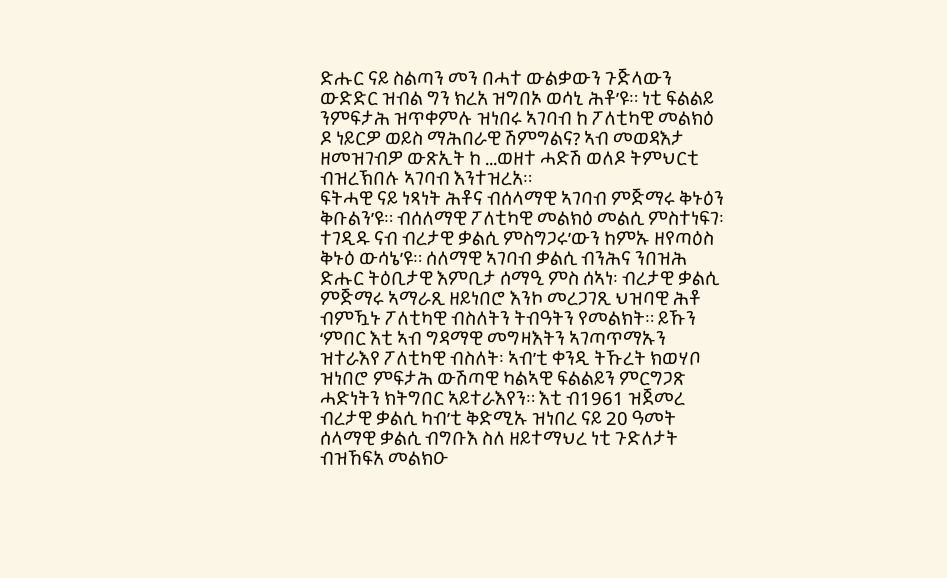ድሑር ናይ ስልጣን መን በሓተ ውልቃውን ጉጅላውን ውድድር ዝብል ግን ክረአ ዝግበኦ ወሳኒ ሕቶ’ዩ። ነቲ ፍልልይ ንምፍታሕ ዝጥቀምሉ ዝነበሩ ኣገባብ ከ ፖለቲካዊ መልክዕ ዶ ነይርዎ ወይስ ማሕበራዊ ሽምግልና? ኣብ መወዳእታ ዘመዝገብዎ ውጽኢት ከ ...ወዘተ ሓድሽ ወለዶ ትምህርቲ ብዝረኽበሉ ኣገባብ እንተዝረአ።
ፍትሓዊ ናይ ነጻነት ሕቶና ብሰላማዊ ኣገባብ ምጅማሩ ቅኑዕን ቅቡልን’ዩ። ብሰለማዊ ፖለቲካዊ መልክዕ መልሲ ምስተነፍገ፡ ተገዲዱ ናብ ብረታዊ ቃልሲ ምስግጋሩ’ውን ከምኡ ዘየጣዕስ ቅኑዕ ውሳኔ’ዩ። ሰለማዊ ኣገባብ ቃልሲ ብንሕና ንበዝሕ ድሑር ትዕቢታዊ እምቢታ ሰማዒ ምስ ሰኣነ፡ ብረታዊ ቃልሲ ምጅማሩ ኣማራጺ ዘይነበሮ እንኮ መረጋገጺ ህዝባዊ ሕቶ ብምዃኑ ፖለቲካዊ ብስለትን ትብዓትን የመልክት። ይኹን ‘ምበር እቲ ኣብ ግዳማዊ መግዛእትን ኣገጣጥማኡን ዝተራእየ ፖለቲካዊ ብስለት፡ ኣብ’ቲ ቀንዲ ትኹረት ክወሃቦ ዝነበሮ ምፍታሕ ውሽጣዊ ካልኣዊ ፍልልይን ምርግጋጽ ሓድነትን ክትግበር ኣይተራእየን። እቲ ብ1961 ዝጀመረ ብረታዊ ቃልሲ ካብ’ቲ ቅድሚኡ ዝነበረ ናይ 20 ዓመት ሰላማዊ ቃልሲ ብግቡእ ስለ ዘይተማህረ ነቲ ጉድለታት ብዝኸፍአ መልክዑ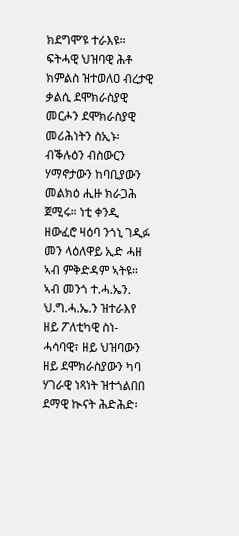ክደግሞ’ዩ ተራእዩ።
ፍትሓዊ ህዝባዊ ሕቶ ክምልስ ዝተወለዐ ብረታዊ ቃልሲ ደሞክራስያዊ መርሖን ደሞክራስያዊ መሪሕነትን ስኢኑ፡ ብቕሉዕን ብስውርን ሃማኖታውን ከባቢያውን መልክዕ ሒዙ ክራጋሕ ጀሚሩ። ነቲ ቀንዲ ዘውፈሮ ዛዕባ ንጎኒ ገዲፉ መን ላዕለዋይ ኢድ ሓዘ ኣብ ምቅድዳም ኣትዩ። ኣብ መንጎ ተ.ሓ.ኤን. ህ.ግ.ሓ.ኤ.ን ዝተራእየ ዘይ ፖለቲካዊ ስነ-ሓሳባዊ፣ ዘይ ህዝባውን ዘይ ደሞክራስያውን ካባ ሃገራዊ ነጻነት ዝተጎልበበ ደማዊ ኲናት ሕድሕድ፡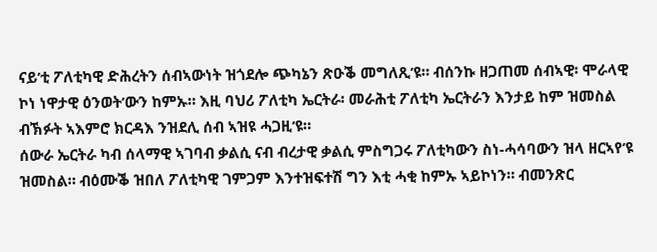ናይ’ቲ ፖለቲካዊ ድሕረትን ሰብኣውነት ዝጎደሎ ጭካኔን ጽዑቕ መግለጺ’ዩ። ብሰንኩ ዘጋጠመ ሰብኣዊ፡ ሞራላዊ ኮነ ነዋታዊ ዕንወት’ውን ከምኡ። እዚ ባህሪ ፖለቲካ ኤርትራ፡ መራሕቲ ፖለቲካ ኤርትራን እንታይ ከም ዝመስል ብኽፉት ኣእምሮ ክርዳእ ንዝደሊ ሰብ ኣዝዩ ሓጋዚ’ዩ።
ሰውራ ኤርትራ ካብ ሰላማዊ ኣገባብ ቃልሲ ናብ ብረታዊ ቃልሲ ምስግጋሩ ፖለቲካውን ስነ-ሓሳባውን ዝላ ዘርኣየ’ዩ ዝመስል። ብዕሙቕ ዝበለ ፖለቲካዊ ገምጋም እንተዝፍተሽ ግን እቲ ሓቂ ከምኡ ኣይኮነን። ብመንጽር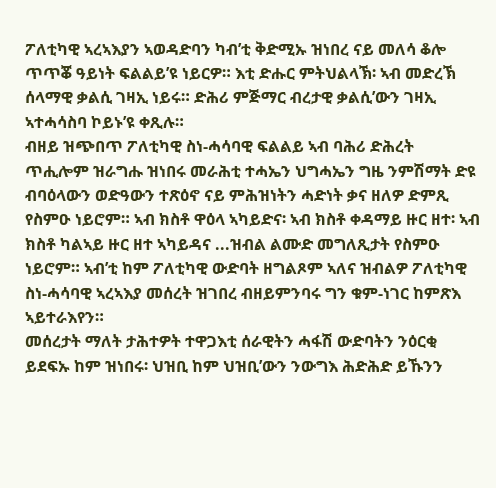ፖለቲካዊ ኣረኣእያን ኣወዳድባን ካብ’ቲ ቅድሚኡ ዝነበረ ናይ መለሳ ቆሎ ጥጥቖ ዓይነት ፍልልይ’ዩ ነይርዎ። እቲ ድሑር ምትህልላኽ፡ ኣብ መድረኽ ሰላማዊ ቃልሲ ገዛኢ ነይሩ። ድሕሪ ምጅማር ብረታዊ ቃልሲ’ውን ገዛኢ ኣተሓሳስባ ኮይኑ’ዩ ቀጺሉ።
ብዘይ ዝጭበጥ ፖለቲካዊ ስነ-ሓሳባዊ ፍልልይ ኣብ ባሕሪ ድሕረት ጥሒሎም ዝራግሑ ዝነበሩ መራሕቲ ተሓኤን ህግሓኤን ግዜ ንምሽማት ድዩ ብባዕላውን ወድዓውን ተጽዕኖ ናይ ምሕዝነትን ሓድነት ቃና ዘለዎ ድምጺ የስምዑ ነይሮም። ኣብ ክስቶ ዋዕላ ኣካይድና፡ ኣብ ክስቶ ቀዳማይ ዙር ዘተ፡ ኣብ ክስቶ ካልኣይ ዙር ዘተ ኣካይዳና ...ዝብል ልሙድ መግለጺታት የስምዑ ነይሮም። ኣብ’ቲ ከም ፖለቲካዊ ውድባት ዘግልጾም ኣለና ዝብልዎ ፖለቲካዊ ስነ-ሓሳባዊ ኣረኣእያ መሰረት ዝገበረ ብዘይምንባሩ ግን ቁም-ነገር ከምጽእ ኣይተራእየን።
መሰረታት ማለት ታሕተዎት ተዋጋእቲ ሰራዊትን ሓፋሽ ውድባትን ንዕርቂ ይደፍኡ ከም ዝነበሩ፡ ህዝቢ ከም ህዝቢ’ውን ንውግእ ሕድሕድ ይኹንን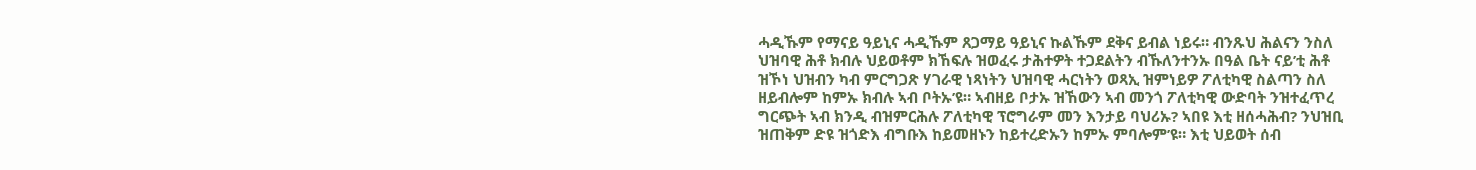ሓዲኹም የማናይ ዓይኒና ሓዲኹም ጸጋማይ ዓይኒና ኩልኹም ደቅና ይብል ነይሩ። ብንጹህ ሕልናን ንስለ ህዝባዊ ሕቶ ክብሉ ህይወቶም ክኸፍሉ ዝወፈሩ ታሕተዎት ተጋደልትን ብኹለንተንኡ በዓል ቤት ናይ’ቲ ሕቶ ዝኾነ ህዝብን ካብ ምርግጋጽ ሃገራዊ ነጻነትን ህዝባዊ ሓርነትን ወጻኢ ዝምነይዎ ፖለቲካዊ ስልጣን ስለ ዘይብሎም ከምኡ ክብሉ ኣብ ቦትኡ’ዩ። ኣብዘይ ቦታኡ ዝኸውን ኣብ መንጎ ፖለቲካዊ ውድባት ንዝተፈጥረ ግርጭት ኣብ ክንዲ ብዝምርሕሉ ፖለቲካዊ ፕሮግራም መን እንታይ ባህሪኡ? ኣበዩ እቲ ዘሰሓሕብ? ንህዝቢ ዝጠቅም ድዩ ዝጎድእ ብግቡእ ከይመዘኑን ከይተረድኡን ከምኡ ምባሎም’ዩ። እቲ ህይወት ሰብ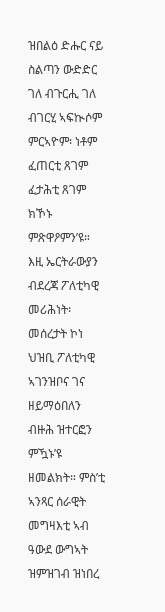ዝበልዕ ድሑር ናይ ስልጣን ውድድር ገለ ብጉርሒ ገለ ብገርሂ ኣፍኲሶም ምርኣዮም፡ ነቶም ፈጠርቲ ጸገም ፈታሕቲ ጸገም ክኾኑ ምጽዋዖምን’ዩ። እዚ ኤርትራውያን ብደረጃ ፖለቲካዊ መሪሕነት፡ መሰረታት ኮነ ህዝቢ ፖለቲካዊ ኣገንዝቦና ገና ዘይማዕበለን ብዙሕ ዝተርፎን ምዃኑ’ዩ ዘመልክት። ምስ’ቲ ኣንጻር ሰራዊት መግዛእቲ ኣብ ዓውደ ውግኣት ዝምዝገብ ዝነበረ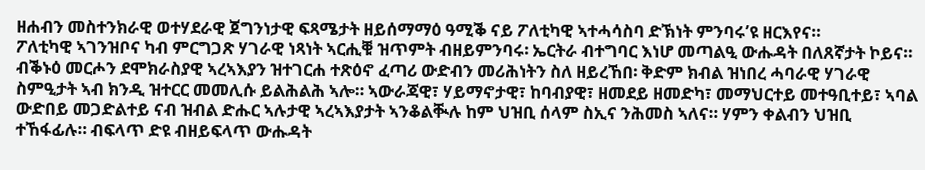ዘሐብን መስተንክራዊ ወተሃደራዊ ጀግንነታዊ ፍጻሜታት ዘይሰማማዕ ዓሚቕ ናይ ፖለቲካዊ ኣተሓሳስባ ድኽነት ምንባሩ’ዩ ዘርእየና።
ፖለቲካዊ ኣገንዝቦና ካብ ምርግጋጽ ሃገራዊ ነጻነት ኣርሒቑ ዝጥምት ብዘይምንባሩ፡ ኤርትራ ብተግባር እነሆ መጣልዒ ውሑዳት በለጸኛታት ኮይና። ብቕኑዕ መርሖን ደሞክራስያዊ ኣረኣእያን ዝተገርሐ ተጽዕኖ ፈጣሪ ውድብን መሪሕነትን ስለ ዘይረኸበ፡ ቅድም ክብል ዝነበረ ሓባራዊ ሃገራዊ ስምዒታት ኣብ ክንዲ ዝተርር መመሊሱ ይልሕልሕ ኣሎ። ኣውራጃዊ፣ ሃይማኖታዊ፣ ከባብያዊ፣ ዘመደይ ዘመድካ፣ መማህርተይ መተዓቢተይ፣ ኣባል ውድበይ መጋድልተይ ናብ ዝብል ድሑር ኣሉታዊ ኣረኣእያታት ኣንቆልቚሉ ከም ህዝቢ ሰላም ስኢና ንሕመስ ኣለና። ሃምን ቀልብን ህዝቢ ተኸፋፊሉ። ብፍላጥ ድዩ ብዘይፍላጥ ውሑዳት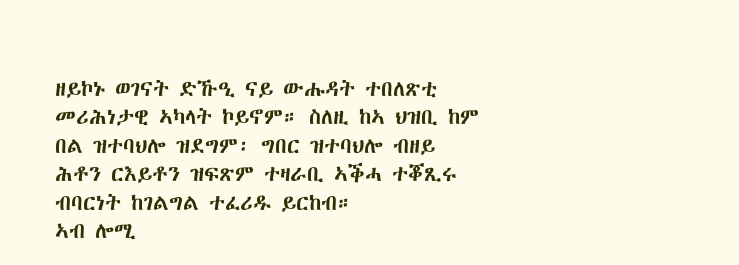ዘይኮኑ ወገናት ድኹዒ ናይ ውሑዳት ተበለጽቲ መሪሕነታዊ ኣካላት ኮይኖም። ስለዚ ከኣ ህዝቢ ከም በል ዝተባህሎ ዝደግም፡ ግበር ዝተባህሎ ብዘይ ሕቶን ርእይቶን ዝፍጽም ተዛራቢ ኣቕሓ ተቖጺሩ ብባርነት ከገልግል ተፈሪዱ ይርከብ።
ኣብ ሎሚ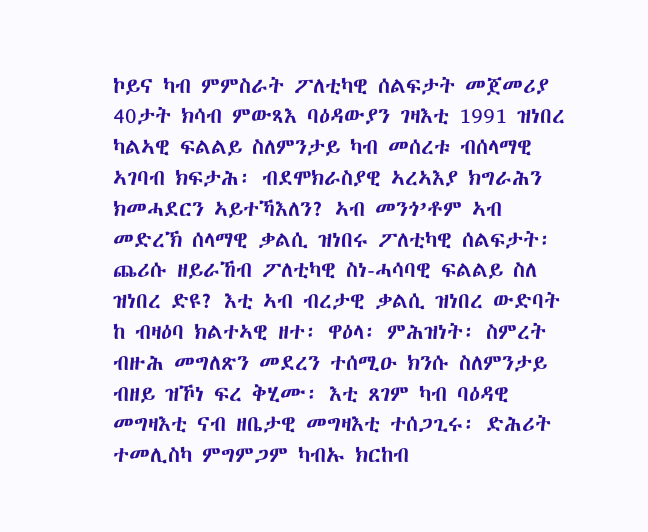ኮይና ካብ ምምስራት ፖለቲካዊ ሰልፍታት መጀመሪያ 40ታት ክሳብ ምውጻእ ባዕዳውያን ገዛእቲ 1991 ዝነበረ ካልኣዊ ፍልልይ ስለምንታይ ካብ መሰረቱ ብሰላማዊ ኣገባብ ክፍታሕ፡ ብደሞክራስያዊ ኣረኣእያ ክግራሕን ክመሓደርን ኣይተኻእለን? ኣብ መንጎ’ቶም ኣብ መድረኽ ሰላማዊ ቃልሲ ዝነበሩ ፖለቲካዊ ሰልፍታት፡ ጨሪሱ ዘይራኸብ ፖለቲካዊ ስነ-ሓሳባዊ ፍልልይ ስለ ዝነበረ ድዩ? እቲ ኣብ ብረታዊ ቃልሲ ዝነበረ ውድባት ከ ብዛዕባ ክልተኣዊ ዘተ፡ ዋዕላ፡ ምሕዝነት፡ ስምረት ብዙሕ መግለጽን መደረን ተሰሚዑ ክንሱ ስለምንታይ ብዘይ ዝኾነ ፍረ ቅሂሙ፡ እቲ ጸገም ካብ ባዕዳዊ መግዛእቲ ናብ ዘቤታዊ መግዛእቲ ተሰጋጊሩ፡ ድሕሪት ተመሊስካ ምግምጋም ካብኡ ክርከብ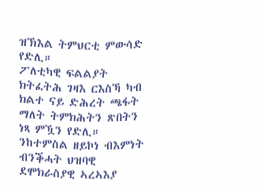ዝኽእል ትምህርቲ ምውሳድ የድሊ።
ፖለቲካዊ ፍልልያት ክትፈትሕ ገዛእ ርእስኻ ካብ ክልተ ናይ ድሕረት ጫፋት ማለት ትምክሕትን ጽበትን ነጻ ምዃን የድሊ። ንከተምስል ዘይኮነ ብእምነት ብንቕሓት ህዝባዊ ደሞክራስያዊ ኣረኣእያ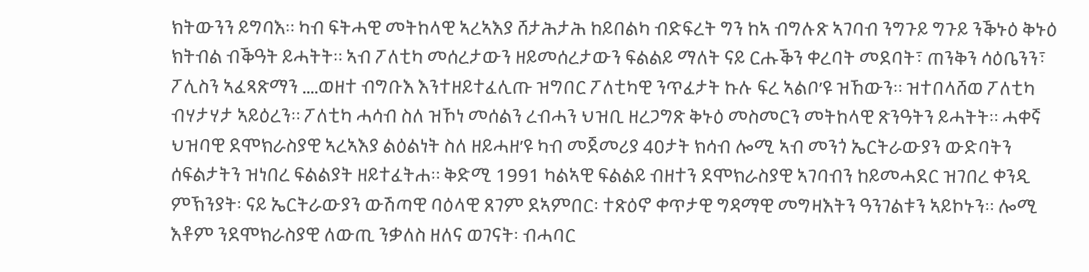ክትውንን ይግባእ። ካብ ፍትሓዊ መትከላዊ ኣረኣእያ ሸታሕታሕ ከይበልካ ብድፍረት ግን ከኣ ብግሉጽ ኣገባብ ንግጉይ ግጉይ ንቕኑዕ ቅኑዕ ክትብል ብቕዓት ይሓትት። ኣብ ፖለቲካ መሰረታውን ዘይመሰረታውን ፍልልይ ማለት ናይ ርሑቕን ቀረባት መደባት፣ ጠንቅን ሳዕቤንን፣ ፖሊስን ኣፈጻጽማን ....ወዘተ ብግቡእ እንተዘይተፈሊጡ ዝግበር ፖለቲካዊ ንጥፈታት ኩሉ ፍረ ኣልቦ’ዩ ዝኸውን። ዝተበላሸወ ፖለቲካ ብሃታሃታ ኣይዕረን። ፖለቲካ ሓሳብ ስለ ዝኾነ መሰልን ረብሓን ህዝቢ ዘረጋግጽ ቅኑዕ መስመርን መትከላዊ ጽንዓትን ይሓትት። ሓቀኛ ህዝባዊ ደሞክራስያዊ ኣረኣእያ ልዕልነት ስለ ዘይሓዘ’ዩ ካብ መጀመሪያ 40ታት ክሳብ ሎሚ ኣብ መንጎ ኤርትራውያን ውድባትን ሰፍልታትን ዝነበረ ፍልልያት ዘይተፈትሐ። ቅድሚ 1991 ካልኣዊ ፍልልይ ብዘተን ደሞክራስያዊ ኣገባብን ከይመሓደር ዝገበረ ቀንዲ ምኽንያት፡ ናይ ኤርትራውያን ውሽጣዊ ባዕላዊ ጸገም ደኣምበር፡ ተጽዕኖ ቀጥታዊ ግዳማዊ መግዛእትን ዓንገልቱን ኣይኮኑን። ሎሚ እቶም ንደሞክራስያዊ ለውጢ ንቃለስ ዘለና ወገናት፡ ብሓባር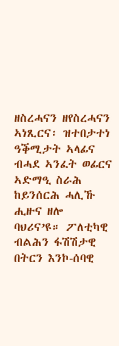ዘስረሓናን ዘየስረሓናን ኣነጺርና፡ ዝተበታተነ ዓቕሚታት ኣላፊና ብሓደ ኣንፈት ወፊርና ኣድማዒ ስራሕ ከይንሰርሕ ሓሊኹ ሒዙና ዘሎ ባህሪና’ዩ። ፖለቲካዊ ብልሕን ፋሽሽታዊ በትርን እንኮ-ሰባዊ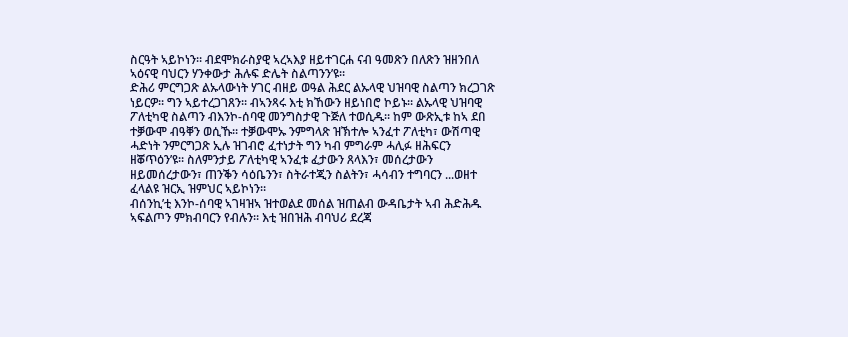ስርዓት ኣይኮነን። ብደሞክራስያዊ ኣረኣእያ ዘይተገርሐ ናብ ዓመጽን በለጽን ዝዘንበለ ኣዕናዊ ባህርን ሃንቀውታ ሕሉፍ ድሌት ስልጣንን’ዩ።
ድሕሪ ምርግጋጽ ልኡላውነት ሃገር ብዘይ ወዓል ሕደር ልኡላዊ ህዝባዊ ስልጣን ክረጋገጽ ነይርዎ። ግን ኣይተረጋገጸን። ብኣንጻሩ እቲ ክኸውን ዘይነበሮ ኮይኑ። ልኡላዊ ህዝባዊ ፖለቲካዊ ስልጣን ብእንኮ-ሰባዊ መንግስታዊ ጉጅለ ተወሲዱ። ከም ውጽኢቱ ከኣ ደበ ተቓውሞ ብዓቐን ወሲኹ። ተቓውሞኡ ንምግላጽ ዝኽተሎ ኣንፈተ ፖለቲካ፣ ውሽጣዊ ሓድነት ንምርግጋጽ ኢሉ ዝገብሮ ፈተነታት ግን ካብ ምግራም ሓሊፉ ዘሕፍርን ዘቖጥዕን’ዩ። ስለምንታይ ፖለቲካዊ ኣንፈቱ ፈታውን ጸላእን፣ መሰረታውን ዘይመሰረታውን፣ ጠንቕን ሳዕቤንን፣ ስትራተጂን ስልትን፣ ሓሳብን ተግባርን ...ወዘተ ፈላልዩ ዝርኢ ዝምህር ኣይኮነን።
ብሰንኪ’ቲ እንኮ-ሰባዊ ኣገዛዝኣ ዝተወልደ መሰል ዝጠልብ ውዳቤታት ኣብ ሕድሕዱ ኣፍልጦን ምክብባርን የብሉን። እቲ ዝበዝሕ ብባህሪ ደረጃ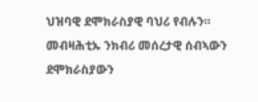ህዝባዊ ደሞክራስያዊ ባህሪ የብሉን። መብዛሕቲኡ ንክብሪ መሰረታዊ ሰብኣውን ደሞክራስያውን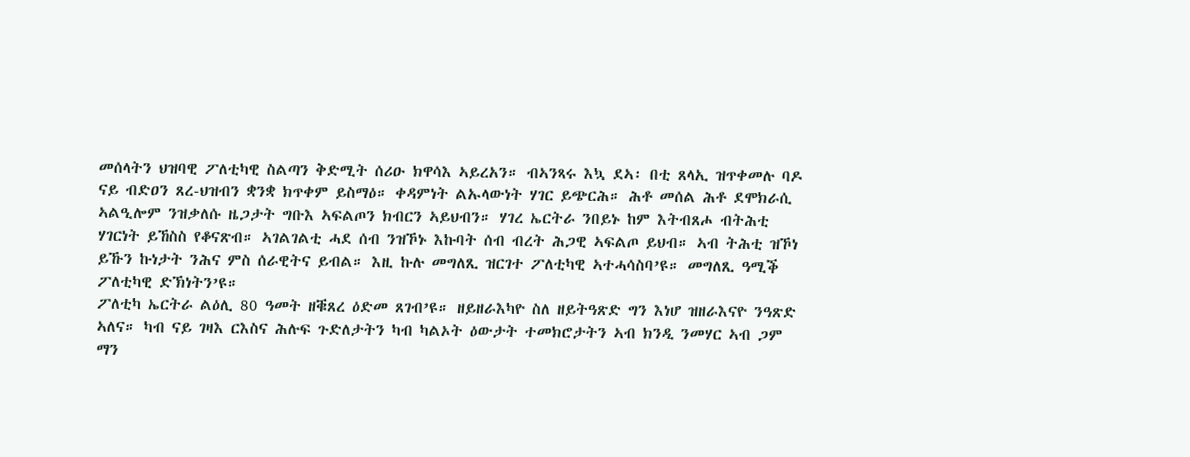መሰላትን ህዝባዊ ፖለቲካዊ ስልጣን ቅድሚት ሰሪዑ ክዋሳእ ኣይረአን። ብኣንጻሩ እኳ ደኣ፡ በቲ ጸላኢ ዝጥቀመሉ ባዶ ናይ ብድዐን ጸረ-ህዝብን ቋንቋ ክጥቀም ይስማዕ። ቀዳምነት ልኡላውነት ሃገር ይጭርሕ። ሕቶ መሰል ሕቶ ደሞክራሲ ኣልዒሎም ንዝቃለሱ ዜጋታት ግቡእ ኣፍልጦን ክብርን ኣይህብን። ሃገረ ኤርትራ ንበይኑ ከም እትብጸሖ ብትሕቲ ሃገርነት ይኸስስ የቆናጽብ። ኣገልገልቲ ሓደ ሰብ ንዝኾኑ እኩባት ሰብ ብረት ሕጋዊ ኣፍልጦ ይህብ። ኣብ ትሕቲ ዝኾነ ይኹን ኩነታት ንሕና ምስ ሰራዊትና ይብል። እዚ ኩሉ መግለጺ ዝርገተ ፖለቲካዊ ኣተሓሳስባ’ዩ። መግለጺ ዓሚቕ ፖለቲካዊ ድኽነትን’ዩ።
ፖለቲካ ኤርትራ ልዕሊ 80 ዓመት ዘቑጸረ ዕድመ ጸገብ’ዩ። ዘይዘራእካዮ ስለ ዘይትዓጽድ ግን እነሆ ዝዘራእናዮ ንዓጽድ ኣለና። ካብ ናይ ገዛእ ርእስና ሕሉፍ ጉድለታትን ካብ ካልኦት ዕውታት ተመክሮታትን ኣብ ክንዲ ንመሃር ኣብ ጋም ማን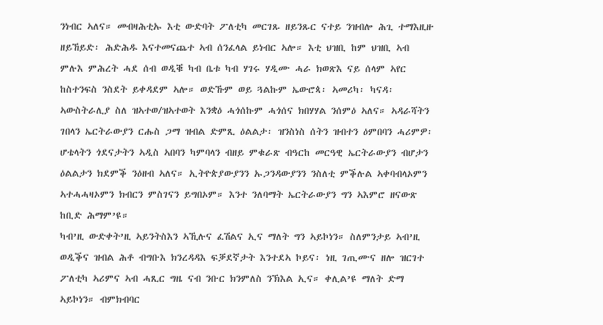ንነብር ኣለና። መብዛሕቲኡ እቲ ውድባት ፖለቲካ መርገጹ ዘይንጹር ናተይ ንዝብሎ ሕጊ ተማእዚዙ ዘይኸይድ፡ ሕድሕዱ እናተመናጨተ ኣብ ሰንፈላል ይነብር ኣሎ። እቲ ህዝቢ ከም ህዝቢ ኣብ ምሉእ ምሕረት ሓደ ሰብ ወዲቑ ካብ ቤቱ ካብ ሃገሩ ሃዲሙ ሓራ ክወጽእ ናይ ሰላም ኣየር ከስተንፍስ ንስደት ይቀዳደም ኣሎ። ወድኹም ወይ ጓልኩም ኤውሮጳ፡ ኣመሪካ፡ ካናዳ፡ ኣውስትራሊያ ስለ ዝኣተወ/ዝኣተወት እንቋዕ ሓጎሰኩም ሓጎሰና ክበሃሃል ንሰምዕ ኣለና። ኣዳራሻትን ገበላን ኤርትራውያን ርሑስ ጋማ ዝብል ድምጺ ዕልልታ፡ ዝንስነስ ሰትን ዝብተን ዕምበባን ሓሪምዎ፡ ሆቴላትን ጎደናታትን ኣዲስ ኣበባን ካምባላን ብዘይ ምቁራጽ ብዓርከ መርዓዊ ኤርትራውያን ብሆታን ዕልልታን ክደምቕ ንዕዘብ ኣለና። ኢትዮጵያውያንን ኡጋንዳውያንን ንስለቲ ምቕሉል ኣቀባብላኦምን ኣተሓሓዛኦምን ክብርን ምስገናን ይግበኦም። እንተ ንለባማት ኤርትራውያን ግን ኣእምሮ ዘናውጽ ከቢድ ሕማም’ዩ።
ካብ’ዚ ውድቀት’ዚ ኣይንትስእን ኣኺሉና ፈሽልና ኢና ማለት ግን ኣይኮነን። ስለምንታይ ኣብ’ዚ ወዲቕና ዝብል ሕቶ ብግቡእ ክንረዳዳእ ፍቓደኛታት እንተደኣ ኮይና፡ ነዚ ገጢሙና ዘሎ ዝርገተ ፖለቲካ ኣሪምና ኣብ ሓጺር ግዜ ናብ ንቡር ክንምለስ ንኽእል ኢና። ቀሊል’ዩ ማለት ድማ ኣይኮነን። ብምክብባር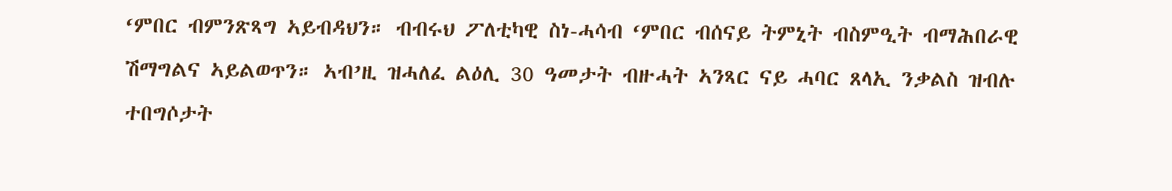‘ምበር ብምንጽጻግ ኣይብዳህን። ብብሩህ ፖለቲካዊ ስነ-ሓሳብ ‘ምበር ብሰናይ ትምኒት ብስምዒት ብማሕበራዊ ሽማግልና ኣይልወጥን። ኣብ’ዚ ዝሓለፈ ልዕሊ 30 ዓመታት ብዙሓት ኣንጻር ናይ ሓባር ጸላኢ ንቃልስ ዝብሉ ተበግሶታት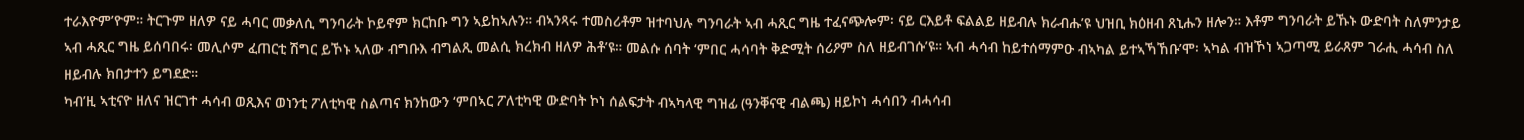ተራእዮም’ዮም። ትርጉም ዘለዎ ናይ ሓባር መቃለሲ ግንባራት ኮይኖም ክርከቡ ግን ኣይከኣሉን። ብኣንጻሩ ተመስሪቶም ዝተባህሉ ግንባራት ኣብ ሓጺር ግዜ ተፈናጭሎም፡ ናይ ርእይቶ ፍልልይ ዘይብሉ ክራብሑ’ዩ ህዝቢ ክዕዘብ ጸኒሑን ዘሎን። እቶም ግንባራት ይኹኑ ውድባት ስለምንታይ ኣብ ሓጺር ግዜ ይሰባበሩ፡ መሊሶም ፈጠርቲ ሽግር ይኾኑ ኣለው ብግቡእ ብግልጺ መልሲ ክረክብ ዘለዎ ሕቶ’ዩ። መልሱ ሰባት ‘ምበር ሓሳባት ቅድሚት ሰሪዖም ስለ ዘይብገሱ’ዩ። ኣብ ሓሳብ ከይተሰማምዑ ብኣካል ይተኣኻኸቡ’ሞ፡ ኣካል ብዝኾነ ኣጋጣሚ ይራጸም ገራሒ ሓሳብ ስለ ዘይብሉ ክበታተን ይግደድ።
ካብ’ዚ ኣቲናዮ ዘለና ዝርገተ ሓሳብ ወጺእና ወነንቲ ፖለቲካዊ ስልጣና ክንከውን ‘ምበኣር ፖለቲካዊ ውድባት ኮነ ሰልፍታት ብኣካላዊ ግዝፊ (ዓንቐናዊ ብልጫ) ዘይኮነ ሓሳበን ብሓሳብ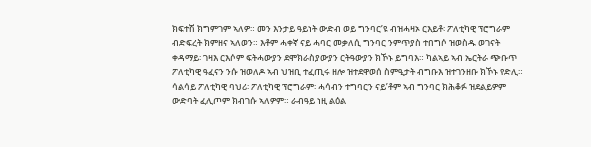ክፍተሽ ክግምገም ኣለዎ። መን እንታይ ዓይነት ውድብ ወይ ግንባር’ዩ ብዝሓዛኦ ርእይቶ፡ ፖለቲካዊ ፕሮግራም ብድፍረት ክምዘና ኣለወን። እቶም ሓቀኛ ናይ ሓባር መቃለሲ ግንባር ንምጥያስ ተበግሶ ዝወስዱ ወገናት ቀዳማይ፡ ገዛእ ርእሶም ፍትሓውያን ደሞክራስያውያን ርትዓውያን ክኾኑ ይግባእ። ካልኣይ ኣብ ኤርትራ ጭቡጥ ፖለቲካዊ ዓፈናን ንሱ ዝወለዶ ኣብ ህዝቢ ተፈጢሩ ዘሎ ዝተደዋወሰ ስምዒታት ብግቡእ ዝተገንዘቡ ክኾኑ የድሊ። ሳልሳይ ፖለቲካዊ ባህሪ፡ ፖለቲካዊ ፕሮግራም፡ ሓሳብን ተግባርን ናይ’ቶም ኣብ ግንባር ክሕቆፉ ዝደልይዎም ውድባት ፈሊጦም ክብገሱ ኣለዎም። ራብዓይ ነዚ ልዕል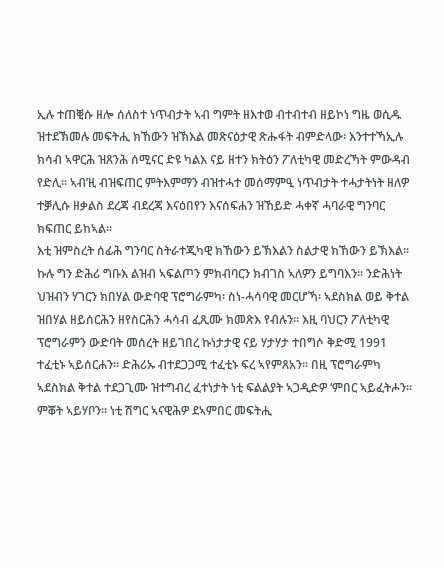ኢሉ ተጠቒሱ ዘሎ ሰለስተ ነጥብታት ኣብ ግምት ዘእተወ ብተብተብ ዘይኮነ ግዜ ወሲዱ ዝተደኽመሉ መፍትሒ ክኸውን ዝኽእል መጽናዕታዊ ጽሑፋት ብምድላው፡ እንተተኻኢሉ ክሳብ ኣዋርሕ ዝጸንሕ ሰሚናር ድዩ ካልእ ናይ ዘተን ክትዕን ፖለቲካዊ መድረኻት ምውዳብ የድሊ። ኣብ’ዚ ብዝፍጠር ምትእምማን ብዝተሓተ መሰማምዒ ነጥብታት ተሓታትነት ዘለዎ ተቓሊሱ ዘቃልስ ደረጃ ብደረጃ እናዕበየን እናሰፍሐን ዝኸይድ ሓቀኛ ሓባራዊ ግንባር ክፍጠር ይከኣል።
እቲ ዝምስረት ሰፊሕ ግንባር ስትራተጂካዊ ክኸውን ይኽእልን ስልታዊ ክኸውን ይኽእል። ኩሉ ግን ድሕሪ ግቡእ ልዝብ ኣፍልጦን ምክብባርን ክብገስ ኣለዎን ይግባእን። ንድሕነት ህዝብን ሃገርን ክበሃል ውድባዊ ፕሮግራምካ፡ ስነ-ሓሳባዊ መርሆኻ፡ ኣደስክል ወይ ቅተል ዝበሃል ዘይሰርሕን ዘየስርሕን ሓሳብ ፈጺሙ ክመጽእ የብሉን። እዚ ባህርን ፖለቲካዊ ፕሮግራምን ውድባት መሰረት ዘይገበረ ኩነታታዊ ናይ ሃታሃታ ተበግሶ ቅድሚ 1991 ተፈቲኑ ኣይሰርሐን። ድሕሪኡ ብተደጋጋሚ ተፈቲኑ ፍረ ኣየምጸአን። በዚ ፕሮግራምካ ኣደስክል ቅተል ተደጋጊሙ ዝተግብረ ፈተነታት ነቲ ፍልልያት ኣጋዲድዎ ‘ምበር ኣይፈትሖን። ምቖት ኣይሃቦን። ነቲ ሽግር ኣናዊሕዎ ደኣምበር መፍትሒ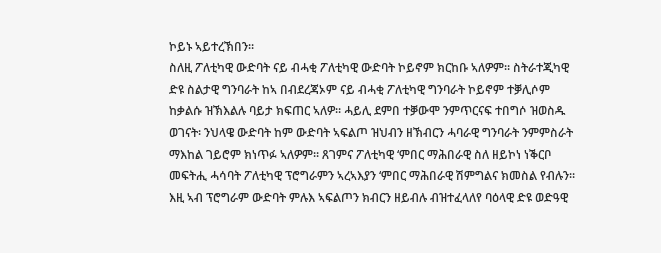ኮይኑ ኣይተረኽበን።
ስለዚ ፖለቲካዊ ውድባት ናይ ብሓቂ ፖለቲካዊ ውድባት ኮይኖም ክርከቡ ኣለዎም። ስትራተጂካዊ ድዩ ስልታዊ ግንባራት ከኣ በብደረጃኦም ናይ ብሓቂ ፖለቲካዊ ግንባራት ኮይኖም ተቓሊሶም ከቃልሱ ዝኽእልሉ ባይታ ክፍጠር ኣለዎ። ሓይሊ ደምበ ተቓውሞ ንምጥርናፍ ተበግሶ ዝወስዱ ወገናት፡ ንህላዌ ውድባት ከም ውድባት ኣፍልጦ ዝህብን ዘኽብርን ሓባራዊ ግንባራት ንምምስራት ማእከል ገይሮም ክነጥፉ ኣለዎም። ጸገምና ፖለቲካዊ ‘ምበር ማሕበራዊ ስለ ዘይኮነ ነቕርቦ መፍትሒ ሓሳባት ፖለቲካዊ ፕሮግራምን ኣረኣእያን ‘ምበር ማሕበራዊ ሽምግልና ክመስል የብሉን። እዚ ኣብ ፕሮግራም ውድባት ምሉእ ኣፍልጦን ክብርን ዘይብሉ ብዝተፈላለየ ባዕላዊ ድዩ ወድዓዊ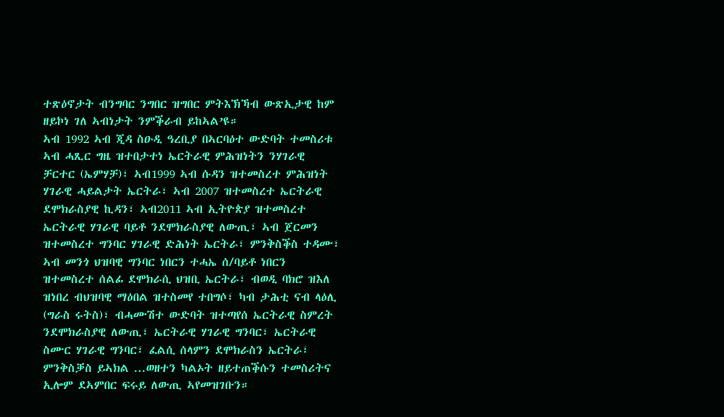ተጽዕኖታት ብንግባር ንግበር ዝግበር ምትእኽኻብ ውጽኢታዊ ከም ዘይኮነ ገለ ኣብነታት ንምቕራብ ይከኣል’ዩ።
ኣብ 1992 ኣብ ጂዳ ስዑዲ ዓረቢያ በኣርባዕተ ውድባት ተመስሪቱ ኣብ ሓጺር ግዜ ዝተበታተነ ኤርትራዊ ምሕዝነትን ንሃገራዊ ቻርተር (ኤምሃቻ)፣ ኣብ1999 ኣብ ሱዳን ዝተመስረተ ምሕዝነት ሃገራዊ ሓይልታት ኤርትራ፣ ኣብ 2007 ዝተመስረተ ኤርትራዊ ደሞክራስያዊ ኪዳን፣ ኣብ2011 ኣብ ኢትዮጵያ ዝተመስረተ ኤርትራዊ ሃገራዊ ባይቶ ንደሞክራስያዊ ለውጢ፣ ኣብ ጀርመን ዝተመስረተ ግንባር ሃገራዊ ድሕነት ኤርትራ፣ ምንቅስቕስ ተዳሙ፣ ኣብ መንጎ ህዝባዊ ግንባር ነበርን ተሓኤ ሰ/ባይቶ ነበርን ዝተመስረተ ሰልፊ ደሞክራሲ ህዝቢ ኤርትራ፣ ብወዲ ባክሮ ዝእለ ዝነበረ ብህዝባዊ ማዕበል ዝተስመየ ተበግሶ፣ ካብ ታሕቲ ናብ ላዕሊ (ግራስ ሩትስ)፣ ብሓሙሽተ ውድባት ዝተጣየሰ ኤርትራዊ ስምረት ንደሞክራስያዊ ለውጢ፣ ኤርትራዊ ሃገራዊ ግንባር፣ ኤርትራዊ ስሙር ሃገራዊ ግንባር፣ ፈልሲ ሰላምን ደሞክራስን ኤርትራ፣ ምንቅስቓስ ይኣክል ...ወዘተን ካልኦት ዘይተጠቕሱን ተመስሪትና ኢሎም ደኣምበር ፍሩይ ለውጢ ኣየመዝገቡን።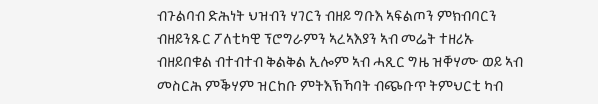ብጉልባብ ድሕነት ህዝብን ሃገርን ብዘይ ግቡእ ኣፍልጦን ምክብባርን ብዘይንጹር ፖለቲካዊ ፕሮግራምን ኣረኣእያን ኣብ መሬት ተዘሪኡ ብዘይበቁል ብተብተብ ቅልቅል ኢሎም ኣብ ሓጺር ግዜ ዝቐሃሙ ወይ ኣብ መስርሕ ምቕሃም ዝርከቡ ምትእኽኻባት ብጭቡጥ ትምህርቲ ካብ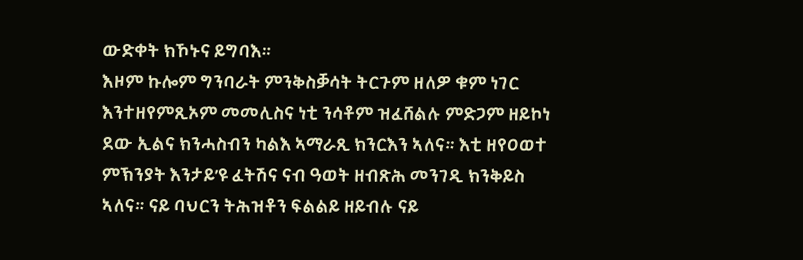ውድቀት ክኾኑና ይግባእ።
እዞም ኩሎም ግንባራት ምንቅስቓሳት ትርጉም ዘለዎ ቁም ነገር እንተዘየምጺኦም መመሊስና ነቲ ንሳቶም ዝፈሸልሉ ምድጋም ዘይኮነ ደው ኢልና ክንሓስብን ካልእ ኣማራጺ ክንርእን ኣለና። እቲ ዘየዐወተ ምኽንያት እንታይ’ዩ ፈትሽና ናብ ዓወት ዘብጽሕ መንገዲ ክንቅይስ ኣለና። ናይ ባህርን ትሕዝቶን ፍልልይ ዘይብሉ ናይ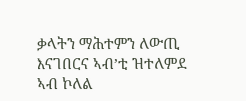ቃላትን ማሕተምን ለውጢ እናገበርና ኣብ’ቲ ዝተለምደ ኣብ ኮለል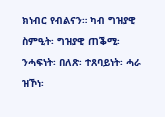ክነብር የብልናን። ካብ ግዝያዊ ስምዒት፡ ግዝያዊ ጠቕሚ፡ ንሓፍነት፡ በለጽ፡ ተጸባይነት፡ ሓራ ዝኾነ፡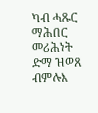ካብ ሓጹር ማሕበር መሪሕነት ድማ ዝወጸ ብምሉእ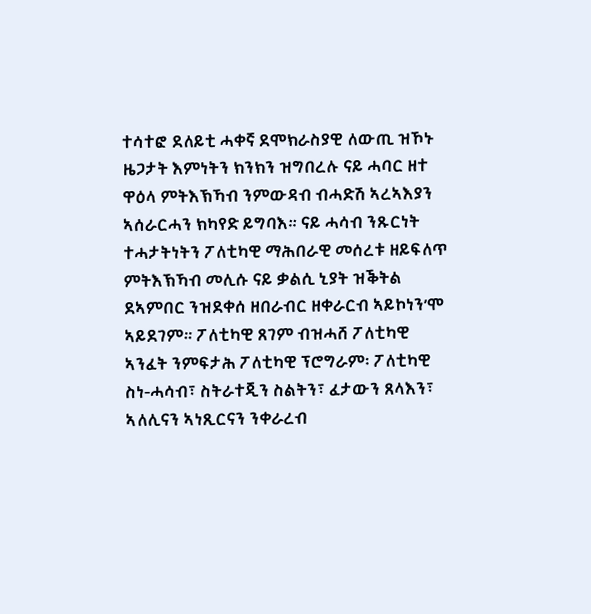ተሳተፎ ደለይቲ ሓቀኛ ደሞክራስያዊ ለውጢ ዝኾኑ ዜጋታት እምነትን ክንክን ዝግበረሉ ናይ ሓባር ዘተ ዋዕላ ምትእኽኻብ ንምውዳብ ብሓድሽ ኣረኣእያን ኣሰራርሓን ክካየድ ይግባእ። ናይ ሓሳብ ንጹርነት ተሓታትነትን ፖለቲካዊ ማሕበራዊ መሰረቱ ዘይፍለጥ ምትእኽኻብ መሊሱ ናይ ቃልሲ ኒያት ዝቕትል ደኣምበር ንዝደቀሰ ዘበራብር ዘቀራርብ ኣይኮነን’ሞ ኣይደገም። ፖለቲካዊ ጸገም ብዝሓሸ ፖለቲካዊ ኣንፈት ንምፍታሕ ፖለቲካዊ ፕሮግራም፡ ፖለቲካዊ ስነ-ሓሳብ፣ ስትራተጂን ስልትን፣ ፈታውን ጸላእን፣ ኣለሊናን ኣነጺርናን ንቀራረብ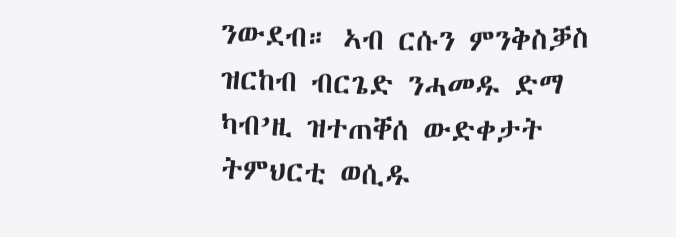ንውደብ። ኣብ ርሱን ምንቅስቓስ ዝርከብ ብርጌድ ንሓመዱ ድማ ካብ’ዚ ዝተጠቐሰ ውድቀታት ትምህርቲ ወሲዱ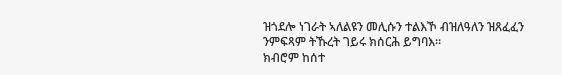ዝጎደሎ ነገራት ኣለልዩን መሊሱን ተልእኾ ብዝለዓለን ዝጸፈፈን ንምፍጻም ትኹረት ገይሩ ክሰርሕ ይግባእ።
ክብሮም ከሰተ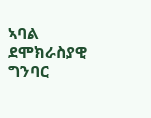ኣባል ደሞክራስያዊ ግንባር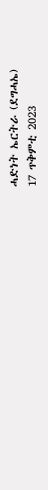ሓድነት ኤርትራ (ደግሓኤ)
17 ጥቅምቲ 2023